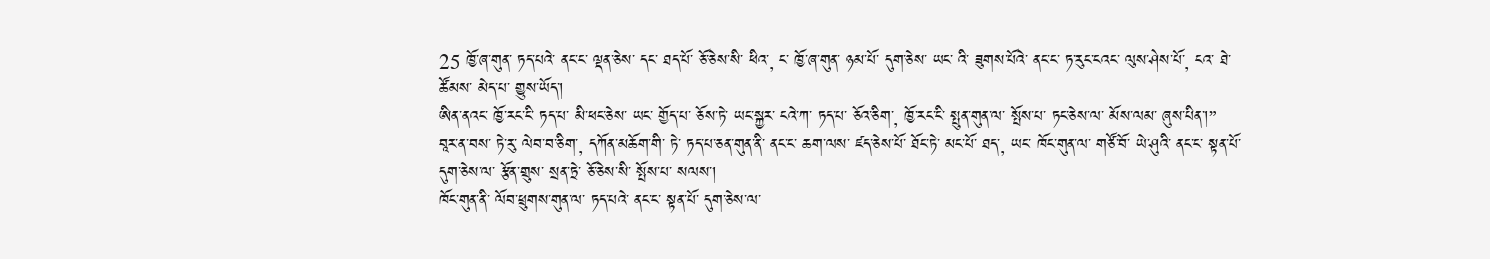25 ཁྱོ་ཞ་གུན་ ཏད་པའེ་ ནང་ང་ ལྡན་ཅེས་ དང་ ཐད་པོ་ ཅོ་ཅེས་སི་ ཕིའ་, ང་ ཁྱོ་ཞ་གུན་ ཉམ་པོ་ དུག་ཅེས་ ཡང་ འི་ ཟུགས་པོའེ་ ནང་ང་ ཏ་རུང་ངའང་ ལུས་ཤེས་པོ་, ངའ་ ཐེ་ཚོམས་ མེད་པ་ གྱུས་ཡོད་།
ཨིན་ནའང་ ཁྱོ་རང་ངི་ ཏད་པ་ མི་ཕང་ཅེས་ ཡང་ གྱོད་པ་ ཅོས་ཏེ་ ཡང་སྐྱར་ ངའེ་ཀ་ ཏད་པ་ ཅོའ་ཅིག་, ཁྱོ་རང་ངི་ སྤུན་གུན་ལ་ སྤོས་པ་ ཏང་ཅེས་ལ་ མོས་ལམ་ ཞུས་པིན་།”
བཱར་ན་བས་ ཏེ་རུ་ ལེབ་བ་ཅིག་, དཀོན་མཆོག་གི་ ཏེ་ ཏད་པ་ཅན་གུན་ནི་ ནང་ང་ ཆག་ལས་ ཛད་ཅེས་པོ་ ཐོང་ཏེ་ མང་པོ་ ཐད་, ཡང་ ཁོང་གུན་ལ་ གཙོ་བོ་ ཡེ་ཤུའི་ ནང་ང་ སྟན་པོ་ དུག་ཅེས་ལ་ རྩོན་གྲུས་ སྲན་ཏྲེ་ ཅོ་ཅེས་སི་ སྤོས་པ་ སལས་།
ཁོང་གུན་ནི་ ལོབ་ཕྲུགས་གུན་ལ་ ཏད་པའེ་ ནང་ང་ སྟན་པོ་ དུག་ཅེས་ལ་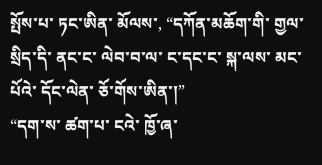སྤོས་པ་ ཏང་ཨིན་ མོལས་, “དཀོན་མཆོག་གི་ གྱལ་སྲིད་དི་ ནང་ང་ ལེབ་བ་ལ་ ང་དང་ང་ སྐ་ལས་ མང་པོའེ་ དོང་ལེན་ ཅོ་གོས་ཨིན་།”
“དག་ས་ ཚག་པ་ ངའེ་ ཁྱོ་ཞ་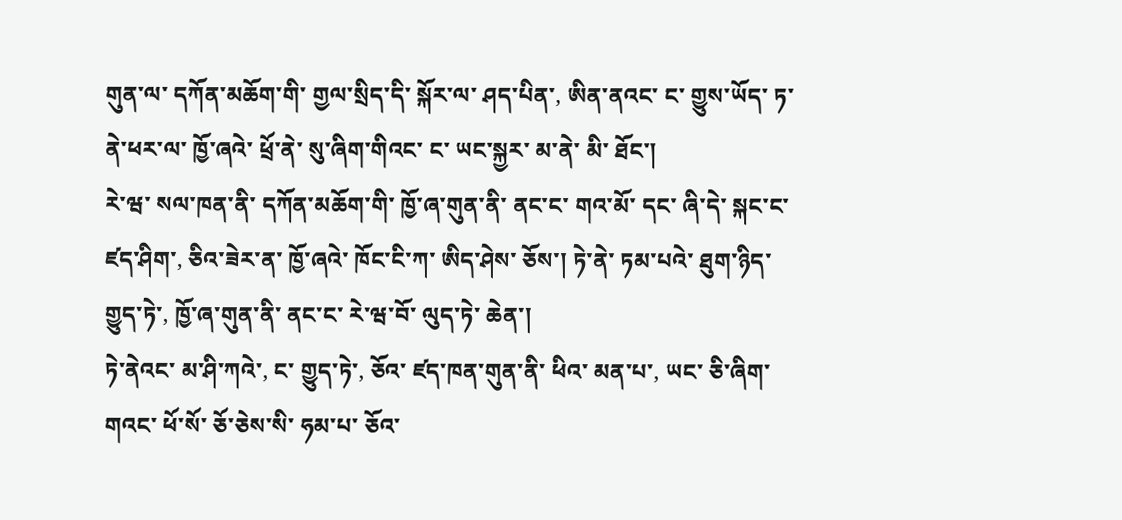གུན་ལ་ དཀོན་མཆོག་གི་ གྱལ་སྲིད་དི་ སྐོར་ལ་ ཤད་པིན་, ཨིན་ནའང་ ང་ གྱུས་ཡོད་ ཏ་ནེ་ཕར་ལ་ ཁྱོ་ཞའེ་ ཕྲོ་ནེ་ སུ་ཞིག་གིའང་ ང་ ཡང་སྐྱར་ མ་ནེ་ མི་ ཐོང་།
རེ་ཝ་ སལ་ཁན་ནི་ དཀོན་མཆོག་གི་ ཁྱོ་ཞ་གུན་ནི་ ནང་ང་ གའ་མོ་ དང་ ཞི་དེ་ སྐང་ང་ ཛད་ཤིག་, ཅིའ་ཟེར་ན་ ཁྱོ་ཞའེ་ ཁོང་ངི་ཀ་ ཨིད་ཤེས་ ཅོས་། ཏེ་ནེ་ ཏམ་པའེ་ ཐུག་ཉིད་ གྱུད་ཏེ་, ཁྱོ་ཞ་གུན་ནི་ ནང་ང་ རེ་ཝ་བོ་ ལུད་ཏེ་ ཆེན་།
ཏེ་ནེའང་ མ་ཤི་ཀའེ་, ང་ གྱུད་ཏེ་, ཅོའ་ ཛད་ཁན་གུན་ནི་ ཕིའ་ མན་པ་, ཡང་ ཅི་ཞིག་གའང་ ཕོ་སོ་ ཅོ་ཅེས་སི་ ཧམ་པ་ ཅོའ་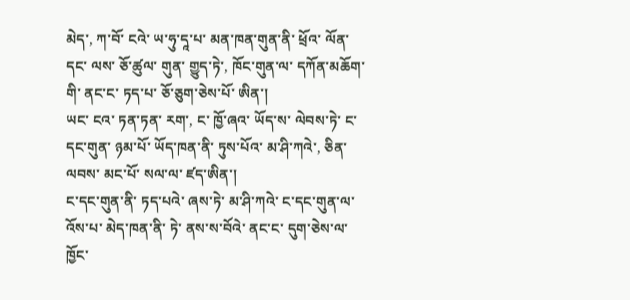མེད་, ཀ་བོ་ ངའེ་ ཡ་ཧུ་དཱ་པ་ མན་ཁན་གུན་ནི་ ཕྲོའ་ ལོན་ དང་ ལས་ ཅོ་ཚུལ་ གུན་ གྱུད་ཏེ་, ཁོང་གུན་ལ་ དཀོན་མཆོག་གི་ ནང་ང་ ཏད་པ་ ཅོ་ཅུག་ཅེས་པོ་ ཨིན་།
ཡང་ ངའ་ ཏན་ཏན་ རག་, ང་ ཁྱོ་ཞའ་ ཡོད་ས་ ལེབས་ཏེ་ ང་དང་གུན་ ཉམ་པོ་ ཡོད་ཁན་ནི་ ཏུས་པོའ་ མ་ཤི་ཀའེ་, ཅིན་ལབས་ མང་པོ་ སལ་ལ་ ཛད་ཨིན་།
ང་དང་གུན་ནི་ ཏད་པའེ་ ཞས་ཏེ་ མ་ཤི་ཀའེ་ ང་དང་གུན་ལ་ འོས་པ་ མེད་ཁན་ནི་ ཏེ་ ནས་ས་བོའེ་ ནང་ང་ དུག་ཅེས་ལ་ ཁྱོང་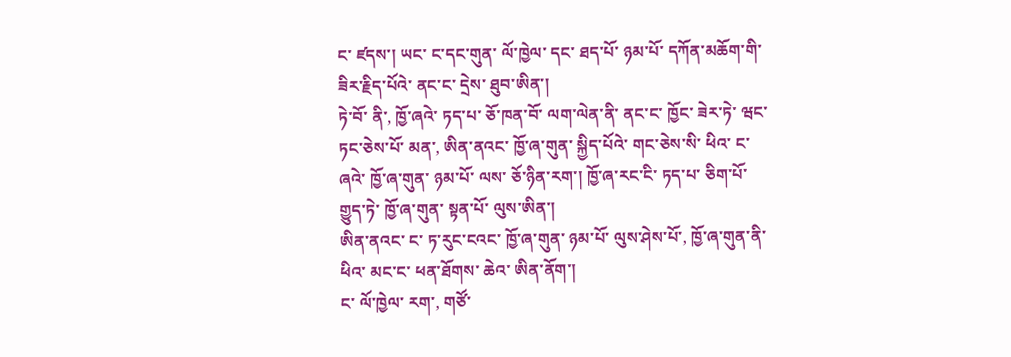ང་ ཛདས་། ཡང་ ང་དང་གུན་ ལོ་ཁྱེལ་ དང་ ཐད་པོ་ ཉམ་པོ་ དཀོན་མཆོག་གི་ ཟིར་རྗིད་པོའེ་ ནང་ང་ དྲེས་ ཐུབ་ཨིན་།
ཏེ་བོ་ ནི་, ཁྱོ་ཞའེ་ ཏད་པ་ ཅོ་ཁན་བོ་ ལག་ལེན་ནི་ ནང་ང་ ཁྱོང་ ཟེར་ཏེ་ ཝང་ ཏང་ཅེས་པོ་ མན་, ཨིན་ནའང་ ཁྱོ་ཞ་གུན་ སྐྱིད་པོའེ་ གང་ཅེས་སི་ ཕིའ་ ང་ཞའེ་ ཁྱོ་ཞ་གུན་ ཉམ་པོ་ ལས་ ཅོ་ཉིན་རག་། ཁྱོ་ཞ་རང་ངི་ ཏད་པ་ ཅིག་པོ་ གྱུད་ཏེ་ ཁྱོ་ཞ་གུན་ སྟན་པོ་ ལུས་ཨིན་།
ཨིན་ནའང་ ང་ ཏ་རུང་ངའང་ ཁྱོ་ཞ་གུན་ ཉམ་པོ་ ལུས་ཤེས་པོ་, ཁྱོ་ཞ་གུན་ནི་ ཕིའ་ མང་ང་ ཕན་ཐོགས་ ཆེའ་ ཨིན་ནོག་།
ང་ ལོ་ཁྱེལ་ རག་, གཙོ་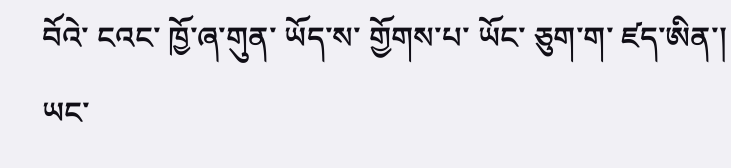བོའེ་ ངའང་ ཁྱོ་ཞ་གུན་ ཡོད་ས་ གྱོགས་པ་ ཡོང་ ཅུག་ག་ ཛད་ཨིན་།
ཡང་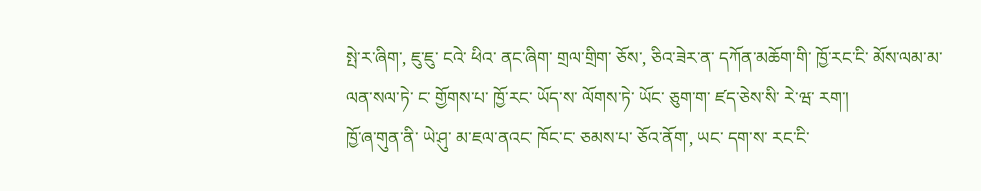སྤེ་ར་ཞིག་, ཇུ་ཇུ་ ངའེ་ ཕིའ་ ནང་ཞིག་ གྲལ་གྲིག་ ཅོས་, ཅིའ་ཟེར་ན་ དཀོན་མཆོག་གི་ ཁྱོ་རང་ངི་ མོས་ལམ་མ་ ལན་སལ་ཏེ་ ང་ གྱོགས་པ་ ཁྱོ་རང་ ཡོད་ས་ ལོགས་ཏེ་ ཡོང་ ཅུག་ག་ ཛད་ཅེས་སི་ རེ་ཝ་ རག་།
ཁྱོ་ཞ་གུན་ནི་ ཡེ་ཤུ་ མ་ཇལ་ནའང་ ཁོང་ང་ ཅམས་པ་ ཅོའ་ནོག་, ཡང་ དག་ས་ རང་ངི་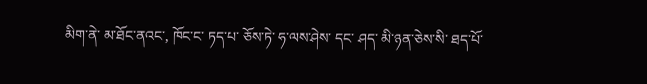མིག་ནེ་ མ་ཐོང་ནའང་, ཁོང་ང་ ཏད་པ་ ཅོས་ཏེ་ ཧ་ལས་ཤེས་ དང་ ཤད་ མི་ཉན་ཅེས་སི་ ཐད་པོ་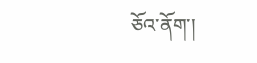ཅོའ་ནོག་།